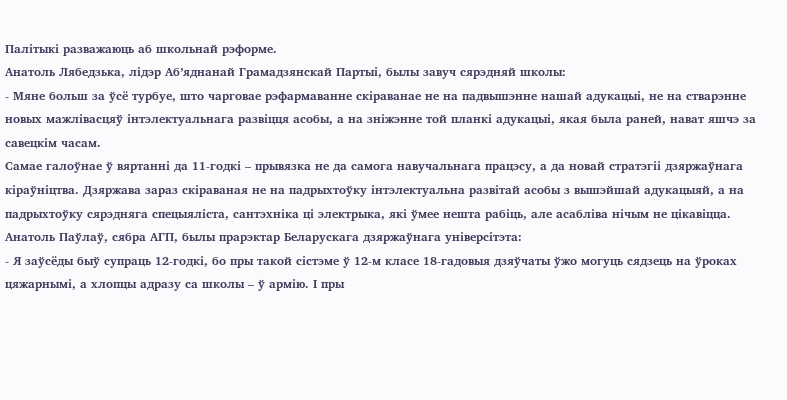Палітыкі разважаюць аб школьнай рэформе.
Анатоль Лябедзька, лідэр Аб’яднанай Грамадзянскай Партыі, былы завуч сярэдняй школы:
- Мяне больш за ўсё турбуе, што чарговае рэфармаванне скіраванае не на падвышэнне нашай адукацыі, не на стварэнне новых мажлівасцяў інтэлектуальнага развіцця асобы, а на зніжэнне той планкі адукацыі, якая была раней, нават яшчэ за савецкім часам.
Самае галоўнае ў вяртанні да 11-годкі – прывязка не да самога навучальнага працэсу, а да новай стратэгіі дзяржаўнага кіраўніцтва. Дзяржава зараз скіраваная не на падрыхтоўку інтэлектуальна развітай асобы з вышэйшай адукацыяй, а на падрыхтоўку сярэдняга спецыяліста, сантэхніка ці электрыка, які ўмее нешта рабіць, але асабліва нічым не цікавіцца.
Анатоль Паўлаў, сябра АГП, былы прарэктар Беларускага дзяржаўнага універсітэта:
- Я заўсёды быў супраць 12-годкі, бо пры такой сістэме ў 12-м класе 18-гадовыя дзяўчаты ўжо могуць сядзець на ўроках цяжарнымі, а хлопцы адразу са школы – ў армію. І пры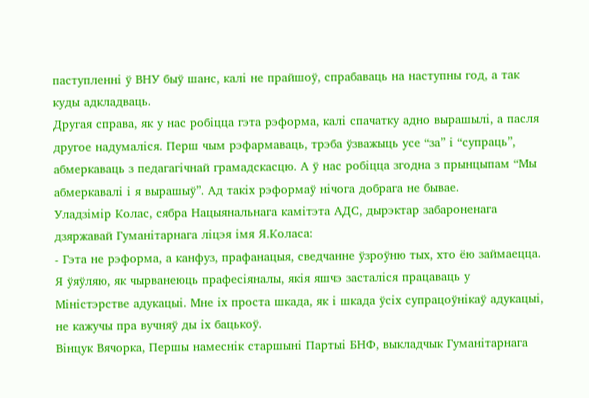паступленні ў ВНУ быў шанс, калі не прайшоў, спрабаваць на наступны год, а так куды адкладваць.
Другая справа, як у нас робіцца гэта рэформа, калі спачатку адно вырашылі, а пасля другое надумаліся. Перш чым рэфармаваць, трэба ўзважыць усе “за” і “супраць”, абмеркаваць з педагагічнай грамадскасцю. А ў нас робіцца згодна з прынцыпам “Мы абмеркавалі і я вырашыў”. Ад такіх рэформаў нічога добрага не бывае.
Уладзімір Колас, сябра Нацыянальнага камітэта АДС, дырэктар забароненага дзяржавай Гуманітарнага ліцэя імя Я.Коласа:
- Гэта не рэформа, а канфуз, прафанацыя, сведчанне ўзроўню тых, хто ёю займаецца. Я ўяўляю, як чырванеюць прафесіяналы, якія яшчэ засталіся працаваць у Міністэрстве адукацыі. Мне іх проста шкада, як і шкада ўсіх супрацоўнікаў адукацыі, не кажучы пра вучняў ды іх бацькоў.
Вінцук Вячорка, Першы намеснік старшыні Партыі БНФ, выкладчык Гуманітарнага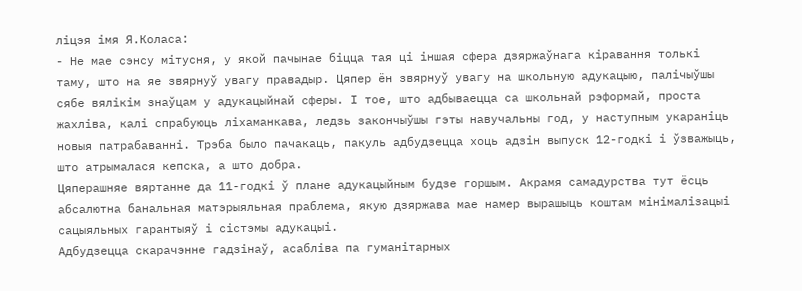ліцэя імя Я.Коласа:
- Не мае сэнсу мітусня, у якой пачынае біцца тая ці іншая сфера дзяржаўнага кіравання толькі таму, што на яе звярнуў увагу правадыр. Цяпер ён звярнуў увагу на школьную адукацыю, палічыўшы сябе вялікім знаўцам у адукацыйнай сферы. І тое, што адбываецца са школьнай рэформай, проста жахліва, калі спрабуюць ліхаманкава, ледзь закончыўшы гэты навучальны год, у наступным укараніць новыя патрабаванні. Трэба было пачакаць, пакуль адбудзецца хоць адзін выпуск 12-годкі і ўзважыць, што атрымалася кепска, а што добра.
Цяперашняе вяртанне да 11-годкі ў плане адукацыйным будзе горшым. Акрамя самадурства тут ёсць абсалютна банальная матэрыяльная праблема, якую дзяржава мае намер вырашыць коштам мінімалізацыі сацыяльных гарантыяў і сістэмы адукацыі.
Адбудзецца скарачэнне гадзінаў, асабліва па гуманітарных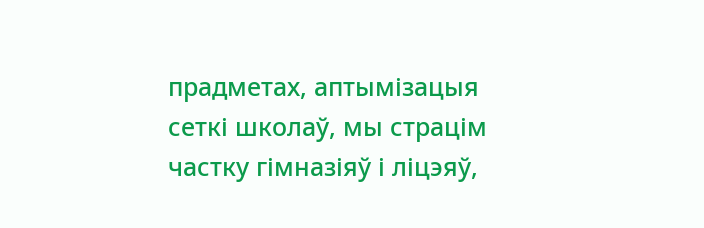прадметах, аптымізацыя сеткі школаў, мы страцім частку гімназіяў і ліцэяў,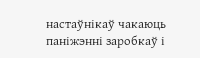настаўнікаў чакаюць паніжэнні заробкаў і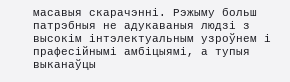масавыя скарачэнні. Рэжыму больш патрэбныя не адукаваныя людзі з высокім інтэлектуальным узроўнем і прафесійнымі амбіцыямі, а тупыя выканаўцы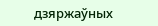дзяржаўных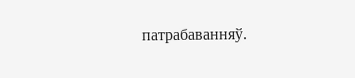патрабаванняў.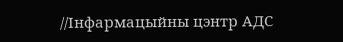//Інфармацыйны цэнтр АДС